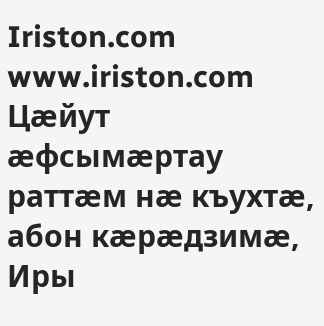Iriston.com
www.iriston.com
Цæйут æфсымæртау раттæм нæ къухтæ, абон кæрæдзимæ, Иры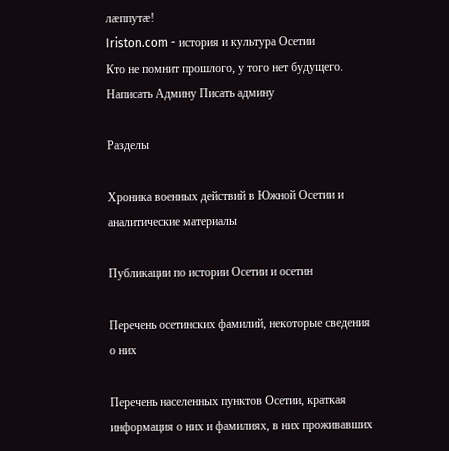лæппутæ!
Iriston.com - история и культура Осетии
Кто не помнит прошлого, у того нет будущего.
Написать Админу Писать админу

Разделы

Хроника военных действий в Южной Осетии и аналитические материалы

Публикации по истории Осетии и осетин

Перечень осетинских фамилий, некоторые сведения о них

Перечень населенных пунктов Осетии, краткая информация о них и фамилиях, в них проживавших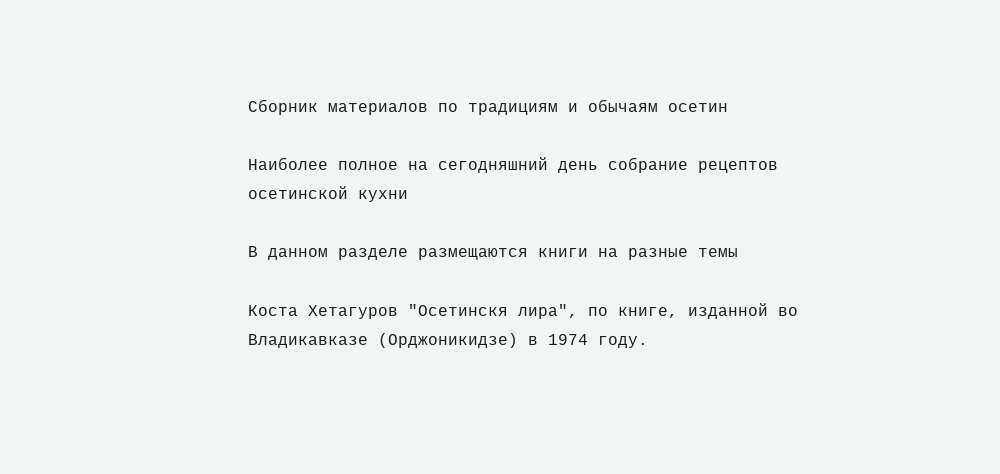Сборник материалов по традициям и обычаям осетин

Наиболее полное на сегодняшний день собрание рецептов осетинской кухни

В данном разделе размещаются книги на разные темы

Коста Хетагуров "Осетинскя лира", по книге, изданной во Владикавказе (Орджоникидзе) в 1974 году.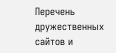Перечень дружественных сайтов и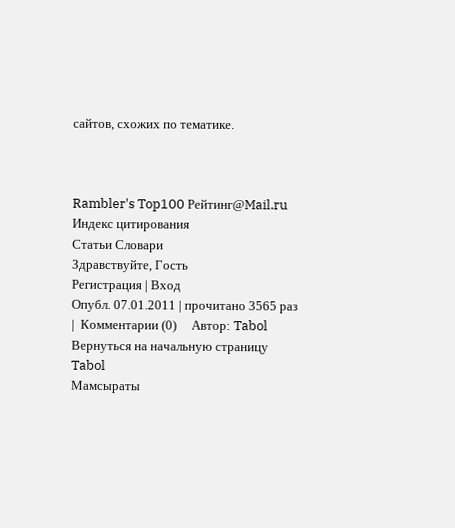сайтов, схожих по тематике.



Rambler's Top100 Рейтинг@Mail.ru Индекс цитирования
Статьи Словари
Здравствуйте, Гость
Регистрация | Вход
Опубл. 07.01.2011 | прочитано 3565 раз |  Комментарии (0)     Автор: Tabol Вернуться на начальную страницу Tabol
Мамсыраты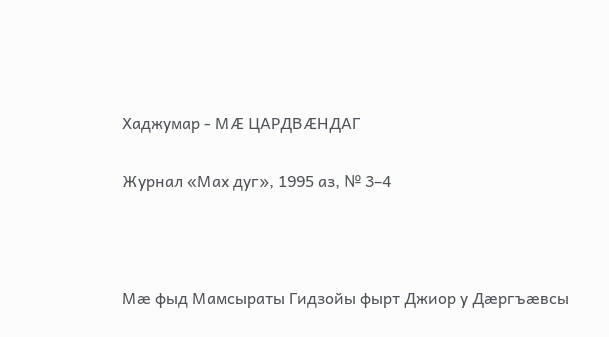Хаджумар - МÆ ЦАРДВÆНДАГ

Журнал «Мах дуг», 1995 аз, № 3–4



Мæ фыд Мамсыраты Гидзойы фырт Джиор у Дæргъæвсы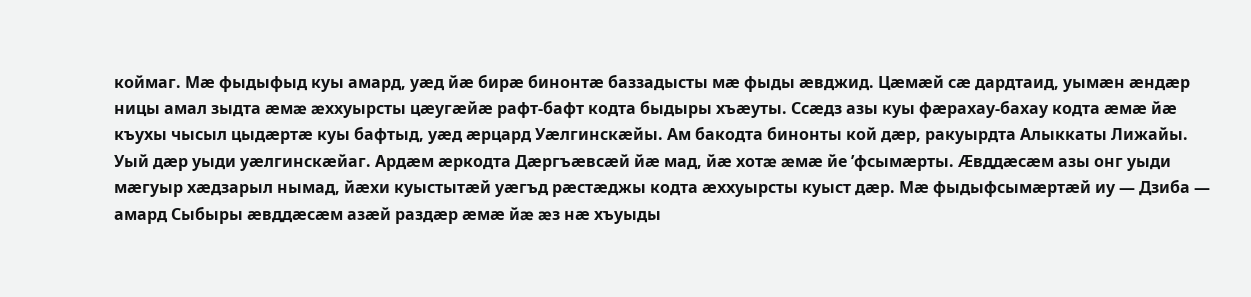коймаг. Мæ фыдыфыд куы амард, уæд йæ бирæ бинонтæ баззадысты мæ фыды æвджид. Цæмæй сæ дардтаид, уымæн æндæр ницы амал зыдта æмæ æххуырсты цæугæйæ рафт-бафт кодта быдыры хъæуты. Ссæдз азы куы фæрахау-бахау кодта æмæ йæ къухы чысыл цыдæртæ куы бафтыд, уæд æрцард Уæлгинскæйы. Ам бакодта бинонты кой дæр, ракуырдта Алыккаты Лижайы. Уый дæр уыди уæлгинскæйаг. Ардæм æркодта Дæргъæвсæй йæ мад, йæ хотæ æмæ йе ’фсымæрты. Æвддæсæм азы онг уыди мæгуыр хæдзарыл нымад, йæхи куыстытæй уæгъд рæстæджы кодта æххуырсты куыст дæр. Мæ фыдыфсымæртæй иу — Дзиба — амард Сыбыры æвддæсæм азæй раздæр æмæ йæ æз нæ хъуыды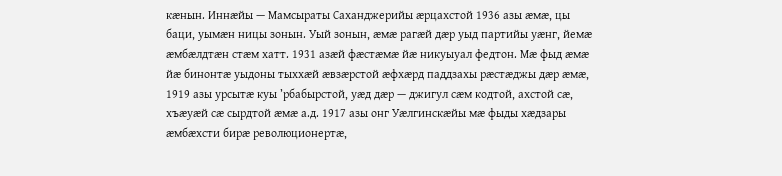кæнын. Иннæйы — Мамсыраты Саханджерийы æрцахстой 1936 азы æмæ, цы баци, уымæн ницы зонын. Уый зонын, æмæ рагæй дæр уыд партийы уæнг, йемæ æмбæлдтæн стæм хатт. 1931 азæй фæстæмæ йæ никуыуал федтон. Мæ фыд æмæ йæ бинонтæ уыдоны тыххæй æвзæрстой æфхæрд паддзахы рæстæджы дæр æмæ, 1919 азы урсытæ куы ’рбабырстой, уæд дæр — джигул сæм кодтой, ахстой сæ, хъæуæй сæ сырдтой æмæ а.д. 1917 азы онг Уæлгинскæйы мæ фыды хæдзары æмбæхсти бирæ революционертæ,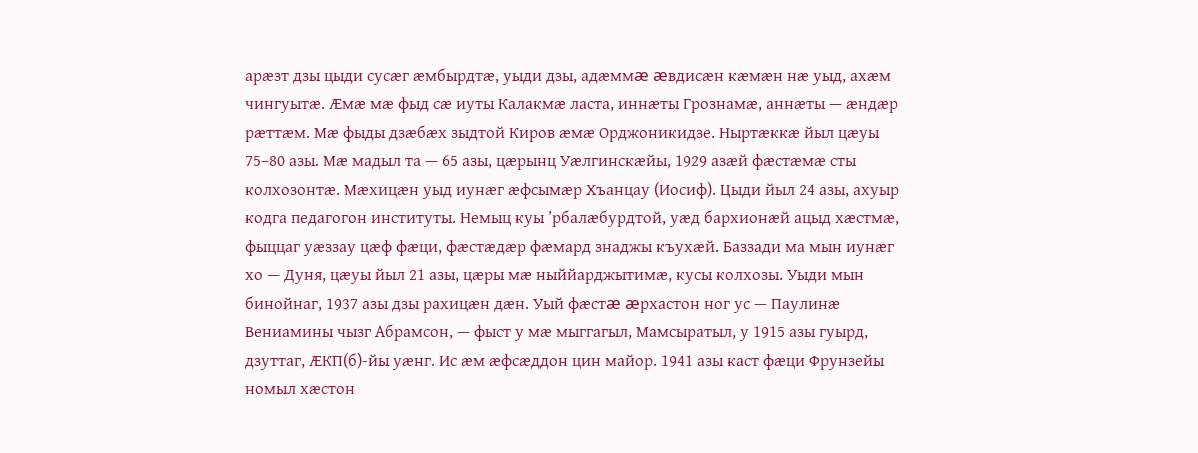арæзт дзы цыди сусæг æмбырдтæ, уыди дзы, адæммæ æвдисæн кæмæн нæ уыд, ахæм чингуытæ. Æмæ мæ фыд сæ иуты Калакмæ ласта, иннæты Грознамæ, аннæты — æндæр рæттæм. Мæ фыды дзæбæх зыдтой Киров æмæ Орджоникидзе. Ныртæккæ йыл цæуы 75–80 азы. Мæ мадыл та — 65 азы, цæрынц Уæлгинскæйы, 1929 азæй фæстæмæ сты колхозонтæ. Мæхицæн уыд иунæг æфсымæр Хъанцау (Иосиф). Цыди йыл 24 азы, ахуыр кодга педагогон институты. Немыц куы ’рбалæбурдтой, уæд бархионæй ацыд хæстмæ, фыццаг уæззау цæф фæци, фæстæдæр фæмард знаджы къухæй. Баззади ма мын иунæг хо — Дуня, цæуы йыл 21 азы, цæры мæ ныййарджытимæ, кусы колхозы. Уыди мын бинойнаг, 1937 азы дзы рахицæн дæн. Уый фæстæ æрхастон ног ус — Паулинæ Вениамины чызг Абрамсон, — фыст у мæ мыггагыл, Мамсыратыл, у 1915 азы гуырд, дзуттаг, ÆКП(б)-йы уæнг. Ис æм æфсæддон цин майор. 1941 азы каст фæци Фрунзейы номыл хæстон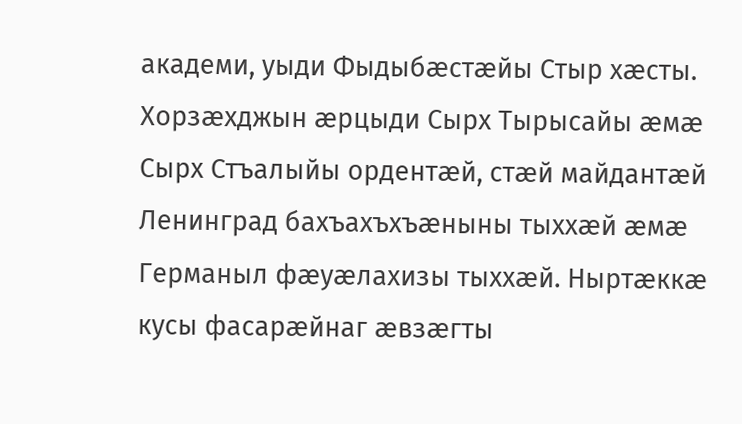академи, уыди Фыдыбæстæйы Стыр хæсты. Хорзæхджын æрцыди Сырх Тырысайы æмæ Сырх Стъалыйы ордентæй, стæй майдантæй Ленинград бахъахъхъæныны тыххæй æмæ Германыл фæуæлахизы тыххæй. Ныртæккæ кусы фасарæйнаг æвзæгты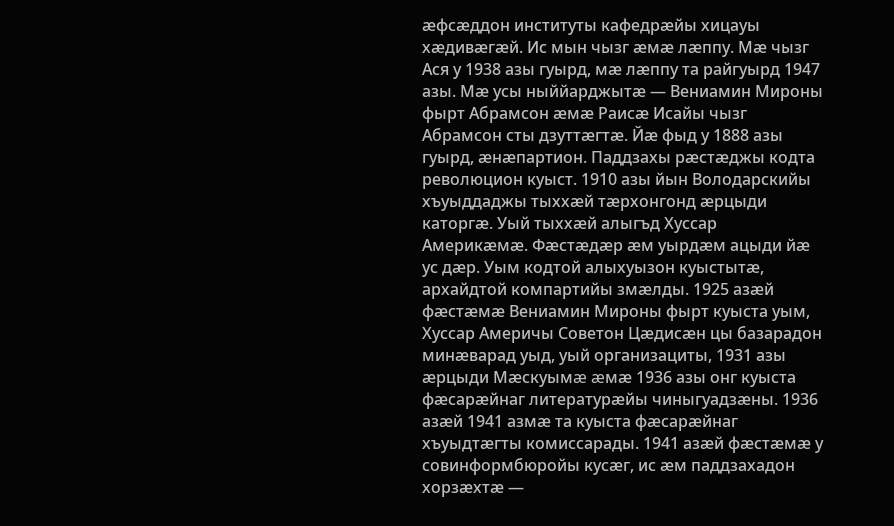æфсæддон институты кафедрæйы хицауы хæдивæгæй. Ис мын чызг æмæ лæппу. Мæ чызг Ася у 1938 азы гуырд, мæ лæппу та райгуырд 1947 азы. Мæ усы ныййарджытæ — Вениамин Мироны фырт Абрамсон æмæ Раисæ Исайы чызг Абрамсон сты дзуттæгтæ. Йæ фыд у 1888 азы гуырд, æнæпартион. Паддзахы рæстæджы кодта революцион куыст. 1910 азы йын Володарскийы хъуыддаджы тыххæй тæрхонгонд æрцыди каторгæ. Уый тыххæй алыгъд Хуссар Америкæмæ. Фæстæдæр æм уырдæм ацыди йæ ус дæр. Уым кодтой алыхуызон куыстытæ, архайдтой компартийы змæлды. 1925 азæй фæстæмæ Вениамин Мироны фырт куыста уым, Хуссар Америчы Советон Цæдисæн цы базарадон минæварад уыд, уый организациты, 1931 азы æрцыди Мæскуымæ æмæ 1936 азы онг куыста фæсарæйнаг литературæйы чиныгуадзæны. 1936 азæй 1941 азмæ та куыста фæсарæйнаг хъуыдтæгты комиссарады. 1941 азæй фæстæмæ у совинформбюройы кусæг, ис æм паддзахадон хорзæхтæ —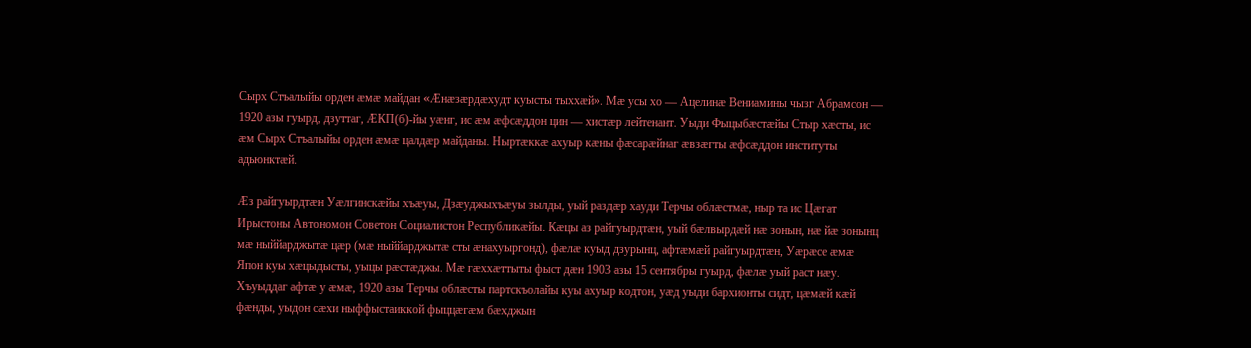Сырх Стъалыйы орден æмæ майдан «Æнæзæрдæхудт куысты тыххæй». Мæ усы хо — Ацелинæ Вениамины чызг Абрамсон — 1920 азы гуырд, дзуттаг, ÆКП(б)-йы уæнг, ис æм æфсæддон цин — хистæр лейтенант. Уыди Фыцыбæстæйы Стыр хæсты, ис æм Сырх Стъалыйы орден æмæ цалдæр майданы. Ныртæккæ ахуыр кæны фæсарæйнаг æвзæгты æфсæддон институты адьюнктæй.

Æз райгуырдтæн Уæлгинскæйы хъæуы, Дзæуджыхъæуы зылды, уый раздæр хауди Терчы облæстмæ, ныр та ис Цæгат Ирыстоны Автономон Советон Социалистон Республикæйы. Кæцы аз райгуырдтæн, уый бæлвырдæй нæ зонын, нæ йæ зонынц мæ ныййарджытæ цæр (мæ ныййарджытæ сты æнахуыргонд), фæлæ куыд дзурынц, афтæмæй райгуырдтæн, Уæрæсе æмæ Япон куы хæцыдысты, уыцы рæстæджы. Мæ гæххæттыты фыст дæн 1903 азы 15 сентябры гуырд, фæлæ уый раст нæу. Хъуыддаг афтæ у æмæ, 1920 азы Терчы облæсты партскъолайы куы ахуыр кодтон, уæд уыди бархионты сидт, цæмæй кæй фæнды, уыдон сæхи ныффыстаиккой фыццæгæм бæхджын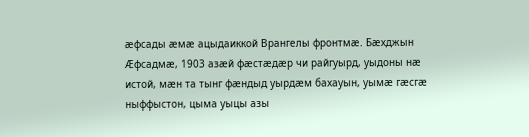æфсады æмæ ацыдаиккой Врангелы фронтмæ. Бæхджын Æфсадмæ, 1903 азæй фæстæдæр чи райгуырд, уыдоны нæ истой, мæн та тынг фæндыд уырдæм бахауын, уымæ гæсгæ ныффыстон, цыма уыцы азы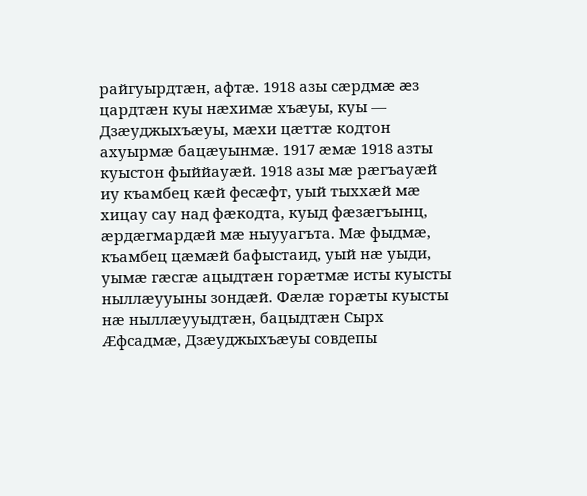райгуырдтæн, афтæ. 1918 азы сæрдмæ æз цардтæн куы нæхимæ хъæуы, куы — Дзæуджыхъæуы, мæхи цæттæ кодтон ахуырмæ бацæуынмæ. 1917 æмæ 1918 азты куыстон фыййауæй. 1918 азы мæ рæгъауæй иу къамбец кæй фесæфт, уый тыххæй мæ хицау сау над фæкодта, куыд фæзæгъынц, æрдæгмардæй мæ ныууагъта. Мæ фыдмæ, къамбец цæмæй бафыстаид, уый нæ уыди, уымæ гæсгæ ацыдтæн горæтмæ исты куысты ныллæууыны зондæй. Фæлæ горæты куысты нæ ныллæууыдтæн, бацыдтæн Сырх Æфсадмæ, Дзæуджыхъæуы совдепы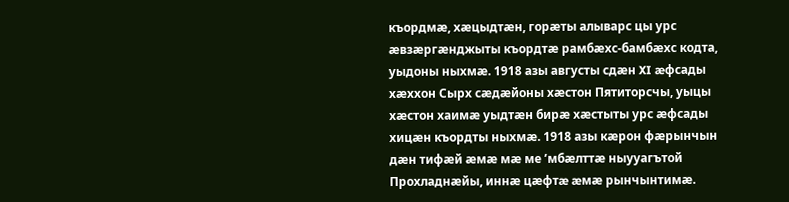къордмæ, хæцыдтæн, горæты алыварс цы урс æвзæргæнджыты къордтæ рамбæхс-бамбæхс кодта, уыдоны ныхмæ. 1918 азы августы сдæн XI æфсады хæххон Сырх сæдæйоны хæстон Пятиторсчы, уыцы хæстон хаимæ уыдтæн бирæ хæстыты урс æфсады хицæн къордты ныхмæ. 1918 азы кæрон фæрынчын дæн тифæй æмæ мæ ме ’мбæлттæ ныууагътой Прохладнæйы, иннæ цæфтæ æмæ рынчынтимæ.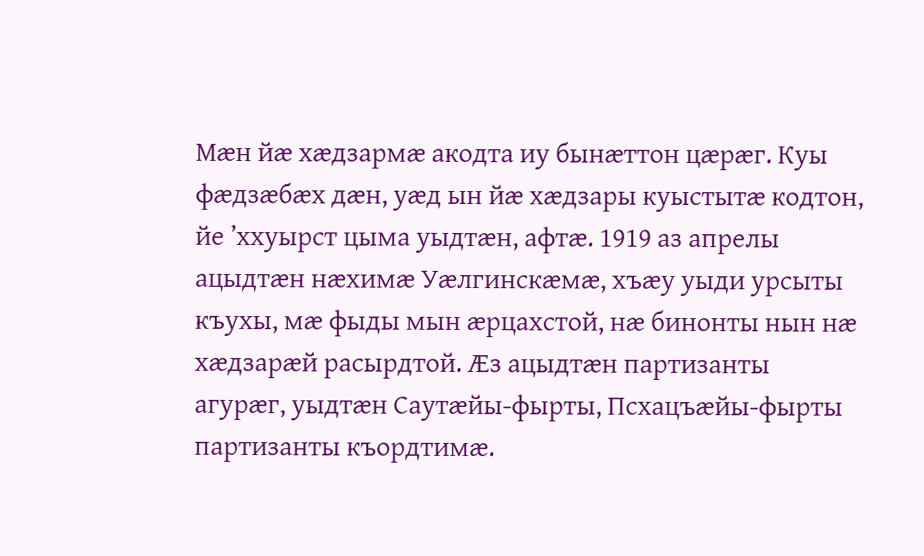Мæн йæ хæдзармæ акодта иу бынæттон цæрæг. Куы фæдзæбæх дæн, уæд ын йæ хæдзары куыстытæ кодтон, йе ’ххуырст цыма уыдтæн, афтæ. 1919 аз апрелы ацыдтæн нæхимæ Уæлгинскæмæ, хъæу уыди урсыты къухы, мæ фыды мын æрцахстой, нæ бинонты нын нæ хæдзарæй расырдтой. Æз ацыдтæн партизанты агурæг, уыдтæн Саутæйы-фырты, Псхацъæйы-фырты партизанты къордтимæ.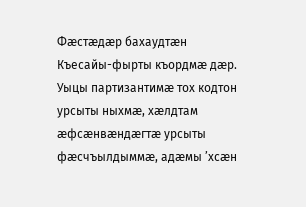Фæстæдæр бахаудтæн Къесайы-фырты къордмæ дæр. Уыцы партизантимæ тох кодтон урсыты ныхмæ, хæлдтам æфсæнвæндæгтæ урсыты фæсчъылдыммæ, адæмы ’хсæн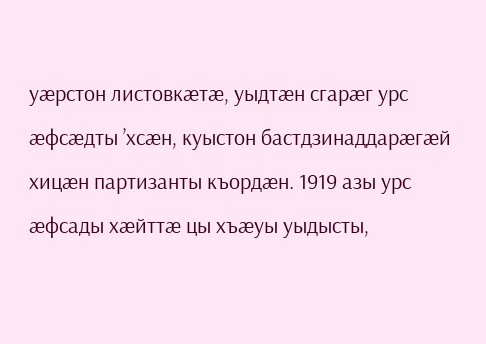уæрстон листовкæтæ, уыдтæн сгарæг урс æфсæдты ’хсæн, куыстон бастдзинаддарæгæй хицæн партизанты къордæн. 1919 азы урс æфсады хæйттæ цы хъæуы уыдысты,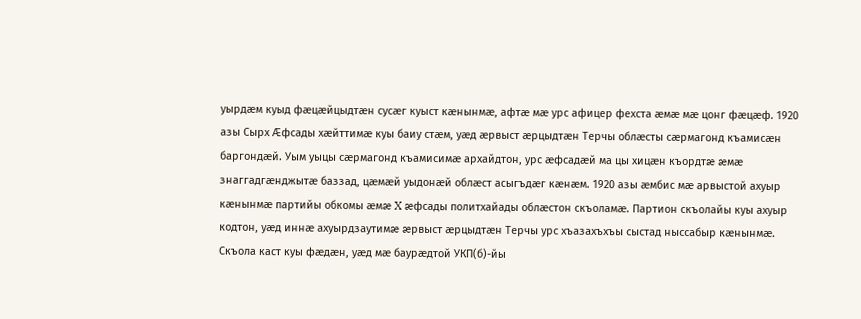уырдæм куыд фæцæйцыдтæн сусæг куыст кæнынмæ, афтæ мæ урс афицер фехста æмæ мæ цонг фæцæф. 1920 азы Сырх Æфсады хæйттимæ куы баиу стæм, уæд æрвыст æрцыдтæн Терчы облæсты сæрмагонд къамисæн баргондæй. Уым уыцы сæрмагонд къамисимæ архайдтон, урс æфсадæй ма цы хицæн къордтæ æмæ знаггадгæнджытæ баззад, цæмæй уыдонæй облæст асыгъдæг кæнæм. 1920 азы æмбис мæ арвыстой ахуыр кæнынмæ партийы обкомы æмæ X æфсады политхайады облæстон скъоламæ. Партион скъолайы куы ахуыр кодтон, уæд иннæ ахуырдзаутимæ æрвыст æрцыдтæн Терчы урс хъазахъхъы сыстад ныссабыр кæнынмæ. Скъола каст куы фæдæн, уæд мæ баурæдтой УКП(б)-йы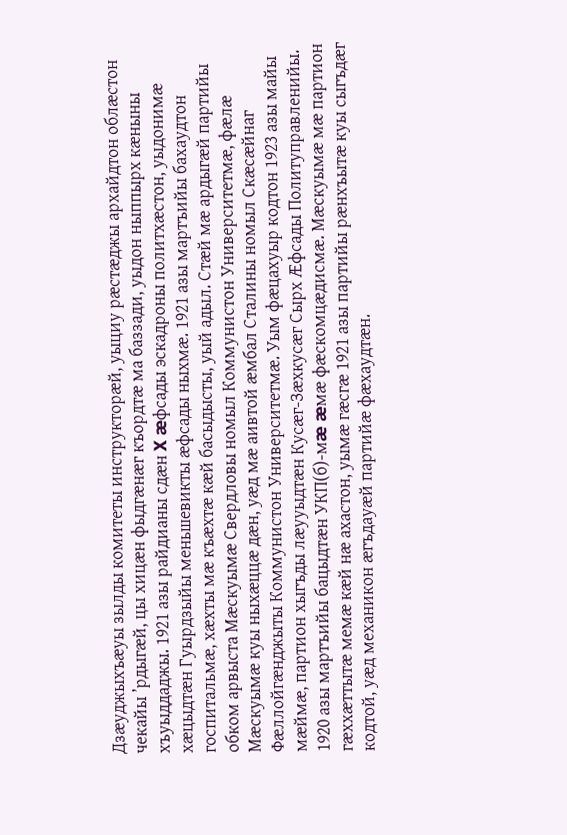Дзæуджыхъæуы зылды комитеты инструкторæй, уыциу рæстæджы архайдтон облæстон чекайы ’рдыгæй, цы хицæн фыдгæнæг къордтæ ма баззади, уыдон ныппырх кæныны хъуыддаджы. 1921 азы райдианы сдæн X æфсады эскадроны политхæстон, уыдонимæ хæцыдтæн Гуырдзыйы меньшевикты æфсады ныхмæ. 1921 азы мартъийы бахаудтон госпитальмæ, хæхты мæ къæхтæ кæй басыдысты, уый адыл. Стæй мæ ардыгæй партийы обком арвыста Мæскуымæ Свердловы номыл Коммунистон Университетмæ, фæлæ Мæскуымæ куы ныхæццæ дæн, уæд мæ аивтой æмбал Сталины номыл Скæсæйнаг Фæллойгæнджыты Коммунистон Университетмæ. Уым фæцахуыр кодтон 1923 азы майы мæймæ, партион хыгъды лæууыдтæн Кусæг-Зæхкусæг Сырх Æфсады Политуправленийы. 1920 азы мартъийы бацыдтæн УКП(б)-мæ æмæ фæскомцæдисмæ. Мæскуымæ мæ партион гæххæттытæ мемæ кæй нæ ахастон, уымæ гæсгæ 1921 азы партийы рæнхъытæ куы сыгъдæг кодтой, уæд механикон æгъдауæй партийæ фæхаудтæн.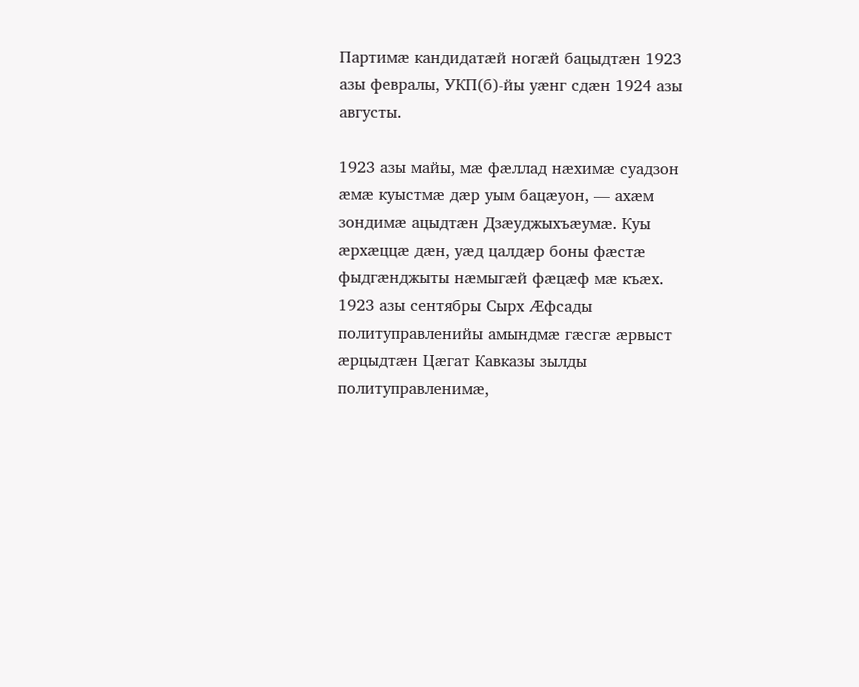Партимæ кандидатæй ногæй бацыдтæн 1923 азы февралы, УКП(б)-йы уæнг сдæн 1924 азы августы.

1923 азы майы, мæ фæллад нæхимæ суадзон æмæ куыстмæ дæр уым бацæуон, — ахæм зондимæ ацыдтæн Дзæуджыхъæумæ. Куы æрхæццæ дæн, уæд цалдæр боны фæстæ фыдгæнджыты нæмыгæй фæцæф мæ къæх. 1923 азы сентябры Сырх Æфсады политуправленийы амындмæ гæсгæ æрвыст æрцыдтæн Цæгат Кавказы зылды политуправленимæ,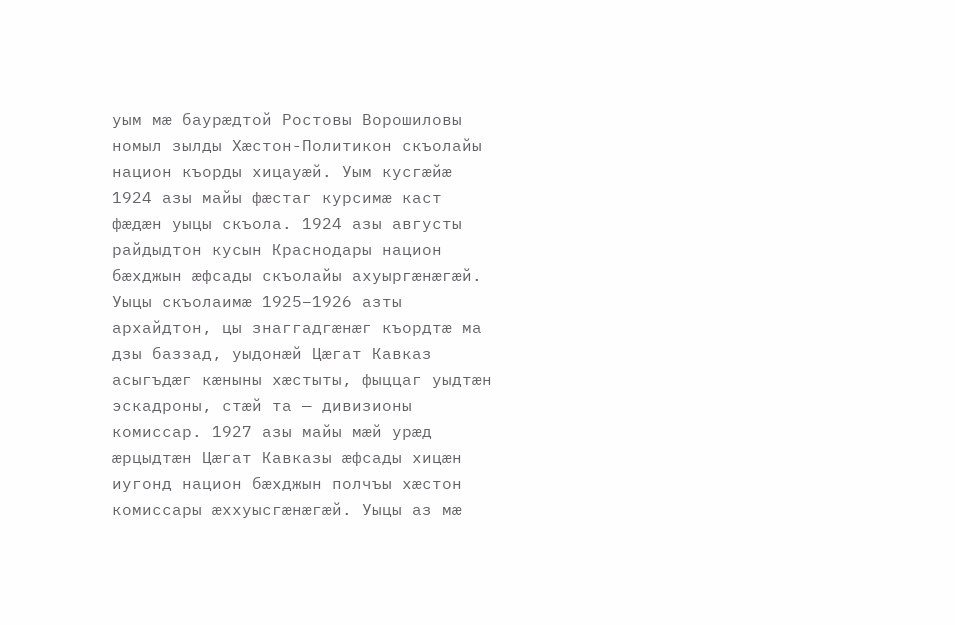уым мæ баурæдтой Ростовы Ворошиловы номыл зылды Хæстон-Политикон скъолайы национ къорды хицауæй. Уым кусгæйæ 1924 азы майы фæстаг курсимæ каст фæдæн уыцы скъола. 1924 азы августы райдыдтон кусын Краснодары национ бæхджын æфсады скъолайы ахуыргæнæгæй. Уыцы скъолаимæ 1925–1926 азты архайдтон, цы знаггадгæнæг къордтæ ма дзы баззад, уыдонæй Цæгат Кавказ асыгъдæг кæныны хæстыты, фыццаг уыдтæн эскадроны, стæй та — дивизионы комиссар. 1927 азы майы мæй урæд æрцыдтæн Цæгат Кавказы æфсады хицæн иугонд национ бæхджын полчъы хæстон комиссары æххуысгæнæгæй. Уыцы аз мæ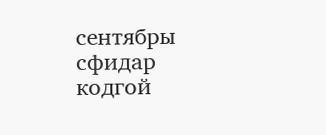сентябры сфидар кодгой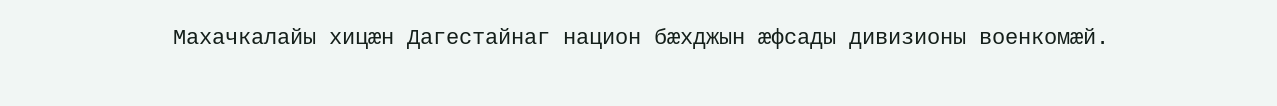Махачкалайы хицæн Дагестайнаг национ бæхджын æфсады дивизионы военкомæй.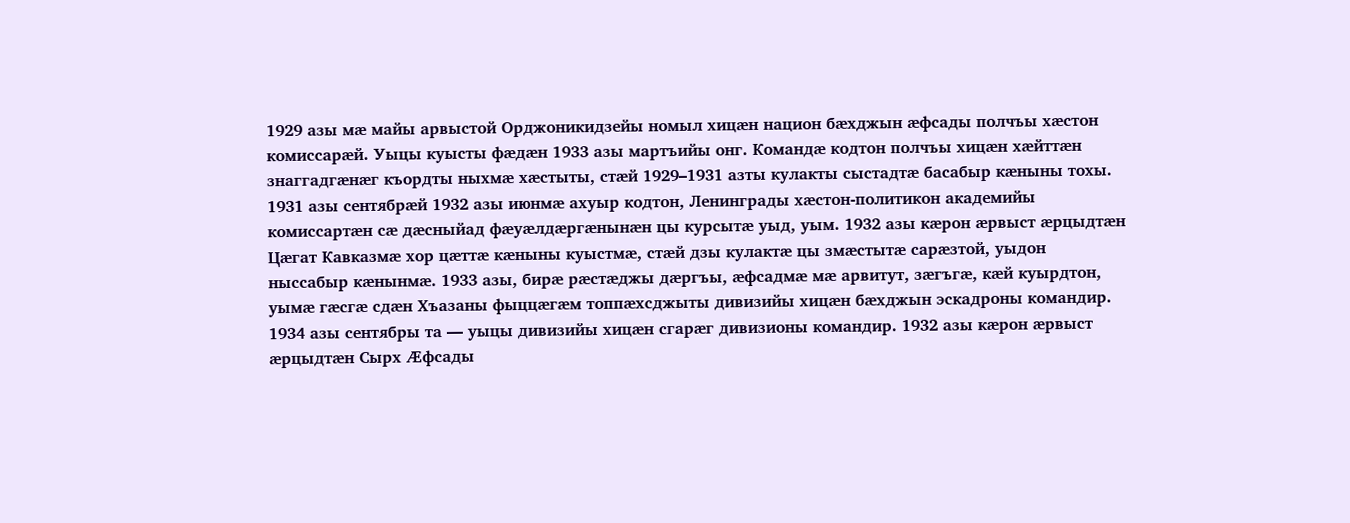1929 азы мæ майы арвыстой Орджоникидзейы номыл хицæн национ бæхджын æфсады полчъы хæстон комиссарæй. Уыцы куысты фæдæн 1933 азы мартъийы онг. Командæ кодтон полчъы хицæн хæйттæн знаггадгæнæг къордты ныхмæ хæстыты, стæй 1929–1931 азты кулакты сыстадтæ басабыр кæныны тохы. 1931 азы сентябрæй 1932 азы июнмæ ахуыр кодтон, Ленинграды хæстон-политикон академийы комиссартæн сæ дæсныйад фæуæлдæргæнынæн цы курсытæ уыд, уым. 1932 азы кæрон æрвыст æрцыдтæн Цæгат Кавказмæ хор цæттæ кæныны куыстмæ, стæй дзы кулактæ цы змæстытæ сарæзтой, уыдон ныссабыр кæнынмæ. 1933 азы, бирæ рæстæджы дæргъы, æфсадмæ мæ арвитут, зæгъгæ, кæй куырдтон, уымæ гæсгæ сдæн Хъазаны фыццæгæм топпæхсджыты дивизийы хицæн бæхджын эскадроны командир. 1934 азы сентябры та — уыцы дивизийы хицæн сгарæг дивизионы командир. 1932 азы кæрон æрвыст æрцыдтæн Сырх Æфсады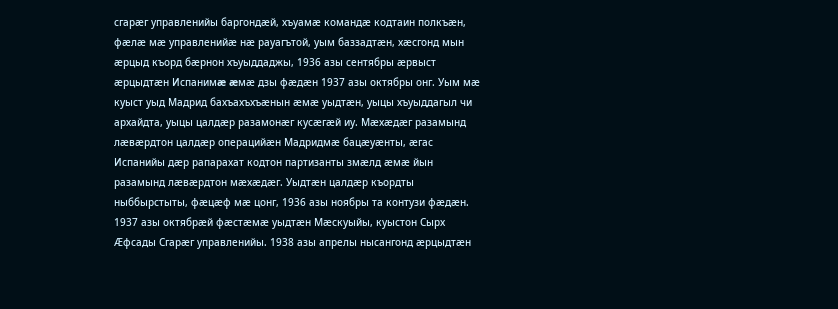сгарæг управленийы баргондæй, хъуамæ командæ кодтаин полкъæн, фæлæ мæ управленийæ нæ рауагътой, уым баззадтæн, хæсгонд мын æрцыд къорд бæрнон хъуыддаджы, 1936 азы сентябры æрвыст æрцыдтæн Испанимæ æмæ дзы фæдæн 1937 азы октябры онг. Уым мæ куыст уыд Мадрид бахъахъхъæнын æмæ уыдтæн, уыцы хъуыддагыл чи архайдта, уыцы цалдæр разамонæг кусæгæй иу. Мæхæдæг разамынд лæвæрдтон цалдæр операцийæн Мадридмæ бацæуæнты, æгас Испанийы дæр рапарахат кодтон партизанты змæлд æмæ йын разамынд лæвæрдтон мæхæдæг. Уыдтæн цалдæр къордты ныббырстыты, фæцæф мæ цонг, 1936 азы ноябры та контузи фæдæн. 1937 азы октябрæй фæстæмæ уыдтæн Мæскуыйы, куыстон Сырх Æфсады Сгарæг управленийы. 1938 азы апрелы нысангонд æрцыдтæн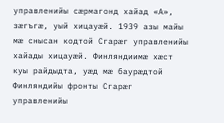управленийы сæрмагонд хайад «А», зæгъгæ, уый хицауæй. 1939 азы майы мæ снысан кодтой Сгарæг управленийы хайады хицауæй. Финляндиимæ хæст куы райдыдта, уæд мæ баурæдтой Финляндийы фронты Сгарæг управленийы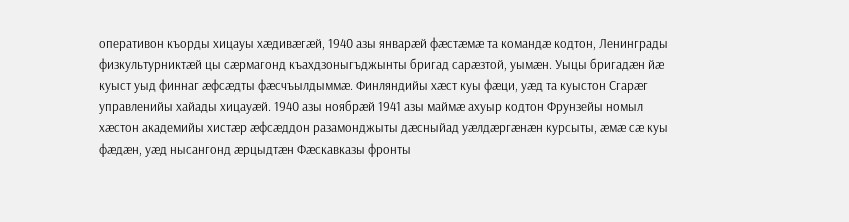оперативон къорды хицауы хæдивæгæй, 1940 азы январæй фæстæмæ та командæ кодтон, Ленинграды физкультурниктæй цы сæрмагонд къахдзоныгъджынты бригад сарæзтой, уымæн. Уыцы бригадæн йæ куыст уыд финнаг æфсæдты фæсчъылдыммæ. Финляндийы хæст куы фæци, уæд та куыстон Сгарæг управленийы хайады хицауæй. 1940 азы ноябрæй 1941 азы маймæ ахуыр кодтон Фрунзейы номыл хæстон академийы хистæр æфсæддон разамонджыты дæсныйад уæлдæргæнæн курсыты, æмæ сæ куы фæдæн, уæд нысангонд æрцыдтæн Фæскавказы фронты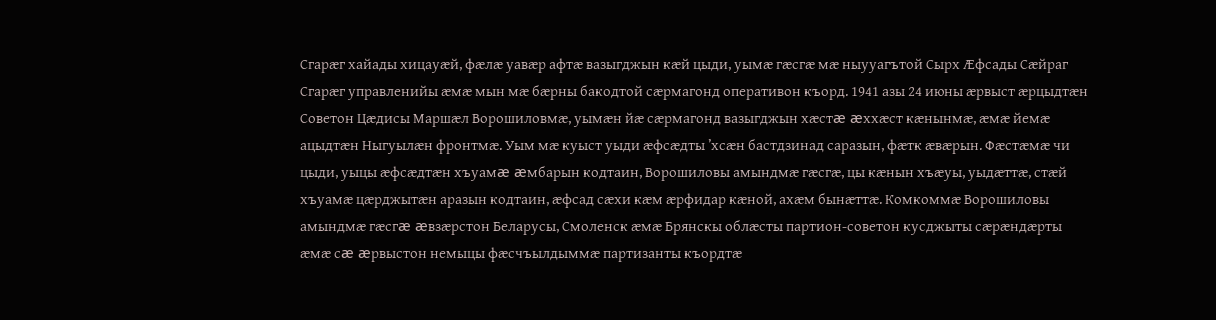Сгарæг хайады хицауæй, фæлæ уавæр афтæ вазыгджын кæй цыди, уымæ гæсгæ мæ ныууагътой Сырх Æфсады Сæйраг Сгарæг управленийы æмæ мын мæ бæрны бакодтой сæрмагонд оперативон къорд. 1941 азы 24 июны æрвыст æрцыдтæн Советон Цæдисы Маршæл Ворошиловмæ, уымæн йæ сæрмагонд вазыгджын хæстæ æххæст кæнынмæ, æмæ йемæ ацыдтæн Ныгуылæн фронтмæ. Уым мæ куыст уыди æфсæдты ’хсæн бастдзинад саразын, фæтк æвæрын. Фæстæмæ чи цыди, уыцы æфсæдтæн хъуамæ æмбарын кодтаин, Ворошиловы амындмæ гæсгæ, цы кæнын хъæуы, уыдæттæ, стæй хъуамæ цæрджытæн аразын кодтаин, æфсад сæхи кæм æрфидар кæной, ахæм бынæттæ. Комкоммæ Ворошиловы амындмæ гæсгæ æвзæрстон Беларусы, Смоленск æмæ Брянскы облæсты партион-советон кусджыты сæрæндæрты æмæ сæ æрвыстон немыцы фæсчъылдыммæ партизанты къордтæ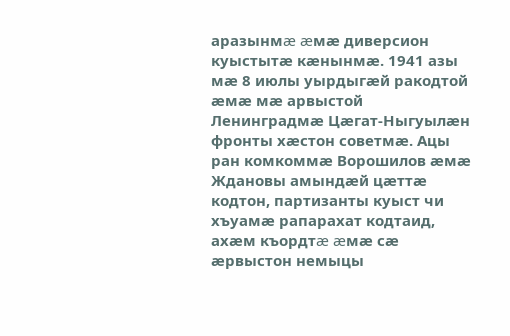аразынмæ æмæ диверсион куыстытæ кæнынмæ. 1941 азы мæ 8 июлы уырдыгæй ракодтой æмæ мæ арвыстой Ленинградмæ Цæгат-Ныгуылæн фронты хæстон советмæ. Ацы ран комкоммæ Ворошилов æмæ Ждановы амындæй цæттæ кодтон, партизанты куыст чи хъуамæ рапарахат кодтаид, ахæм къордтæ æмæ сæ æрвыстон немыцы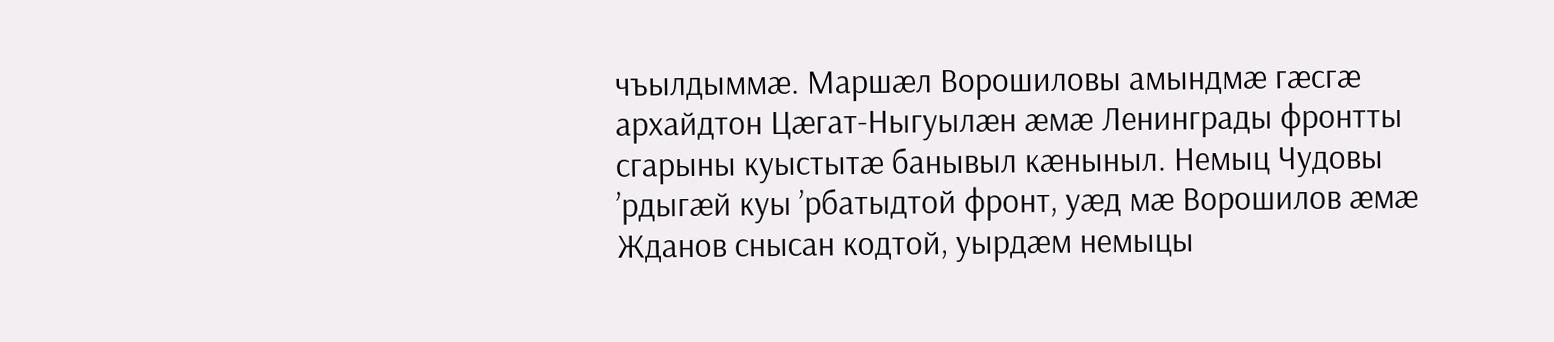чъылдыммæ. Маршæл Ворошиловы амындмæ гæсгæ архайдтон Цæгат-Ныгуылæн æмæ Ленинграды фронтты сгарыны куыстытæ банывыл кæныныл. Немыц Чудовы ’рдыгæй куы ’рбатыдтой фронт, уæд мæ Ворошилов æмæ Жданов снысан кодтой, уырдæм немыцы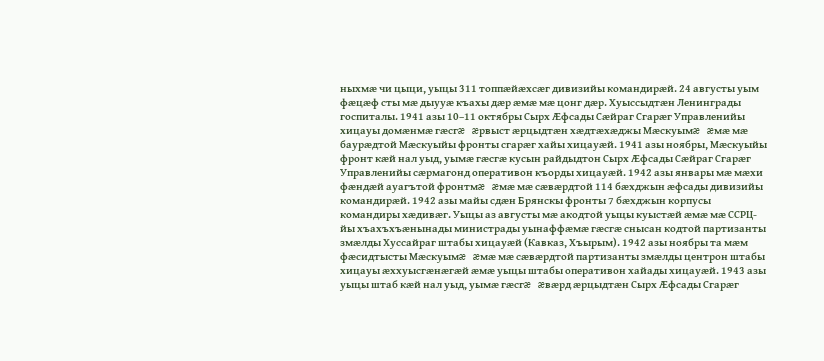ныхмæ чи цыци, уыцы 311 топпæйæхсæг дивизийы командирæй. 24 августы уым фæцæф сты мæ дыууæ къахы дæр æмæ мæ цонг дæр. Хуыссыдтæн Ленинграды госпиталы. 1941 азы 10–11 октябры Сырх Æфсады Сæйраг Сгарæг Управленийы хицауы домæнмæ гæсгæ æрвыст æрцыдтæн хæдтæхæджы Мæскуымæ æмæ мæ баурæдтой Мæскуыйы фронты сгарæг хайы хицауæй. 1941 азы ноябры, Мæскуыйы фронт кæй нал уыд, уымæ гæсгæ кусын райдыдтон Сырх Æфсады Сæйраг Сгарæг Управленийы сæрмагонд оперативон къорды хицауæй. 1942 азы январы мæ мæхи фæндæй ауагътой фронтмæ æмæ мæ сæвæрдтой 114 бæхджын æфсады дивизийы командирæй. 1942 азы майы сдæн Брянскы фронты 7 бæхджын корпусы командиры хæдивæг. Уыцы аз августы мæ акодтой уыцы куыстæй æмæ мæ ССРЦ-йы хъахъхъæнынады министрады уынаффæмæ гæсгæ снысан кодтой партизанты змæлды Хуссайраг штабы хицауæй (Кавказ, Хъырым). 1942 азы ноябры та мæм фæсидтысты Мæскуымæ æмæ мæ сæвæрдтой партизанты змæлды центрон штабы хицауы æххуысгæнæгæй æмæ уыцы штабы оперативон хайады хицауæй. 1943 азы уыцы штаб кæй нал уыд, уымæ гæсгæ æвæрд æрцыдтæн Сырх Æфсады Сгарæг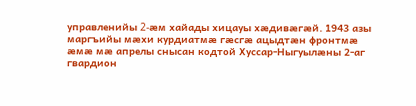управленийы 2-æм хайады хицауы хæдивæгæй. 1943 азы маргъийы мæхи курдиатмæ гæсгæ ацыдтæн фронтмæ æмæ мæ апрелы снысан кодтой Хуссар-Ныгуылæны 2-аг гвардион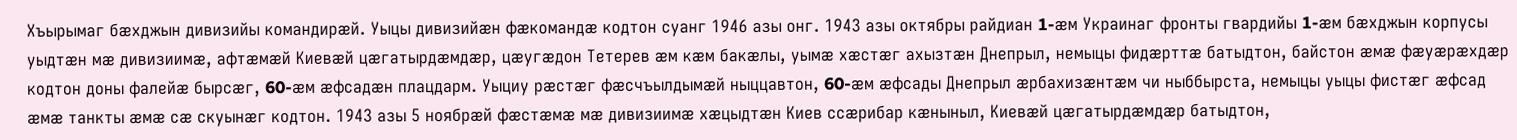Хъырымаг бæхджын дивизийы командирæй. Уыцы дивизийæн фæкомандæ кодтон суанг 1946 азы онг. 1943 азы октябры райдиан 1-æм Украинаг фронты гвардийы 1-æм бæхджын корпусы уыдтæн мæ дивизиимæ, афтæмæй Киевæй цæгатырдæмдæр, цæугæдон Тетерев æм кæм бакæлы, уымæ хæстæг ахызтæн Днепрыл, немыцы фидæрттæ батыдтон, байстон æмæ фæуæрæхдæр кодтон доны фалейæ бырсæг, 60-æм æфсадæн плацдарм. Уыциу рæстæг фæсчъылдымæй ныццавтон, 60-æм æфсады Днепрыл æрбахизæнтæм чи ныббырста, немыцы уыцы фистæг æфсад æмæ танкты æмæ сæ скуынæг кодтон. 1943 азы 5 ноябрæй фæстæмæ мæ дивизиимæ хæцыдтæн Киев ссæрибар кæныныл, Киевæй цæгатырдæмдæр батыдтон,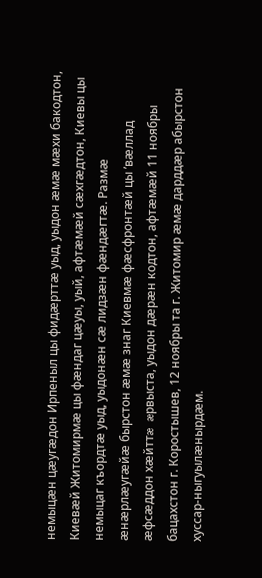немыцæн цæугæдон Ирпеныл цы фидæрттæ уыд, уыдон æмæ мæхи бакодтон, Киевæй Житомирмæ цы фæндаг цæуы, уый, афтæмæй сæхгæдтон, Киевы цы немыцаг къордтæ уыд, уыдонæн сæ лидзæн фæндæгтæ. Размæ æнæрлæугæйæ бырстон æмæ знаг Киевмæ фæсфронтæй цы ’вæллад æфсæддон хæйттæ æрвыста, уыдон дæрæн кодтон, афтæмæй 11 ноябры бацахстон г. Коростышев, 12 ноябры та г. Житомир æмæ дарддæр абырстон хуссар-ныгуылæнырдæм.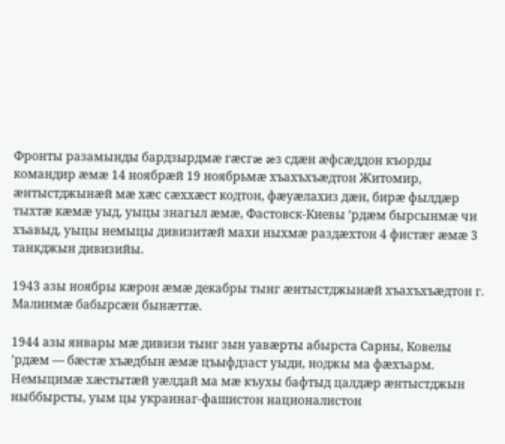Фронты разамынды бардзырдмæ гæсгæ æз сдæн æфсæддон къорды командир æмæ 14 ноябрæй 19 ноябрьмæ хъахъхъæдтон Житомир, æнтыстджынæй мæ хæс сæххæcт кодтон, фæуæлахиз дæн, бирæ фылдæр тыхтæ кæмæ уыд, уыцы знагыл æмæ, Фастовск-Киевы ’рдæм бырсынмæ чи хъавыд, уыцы немыцы дивизитæй махи ныхмæ раздæхтон 4 фистæг æмæ 3 танкджын дивизийы.

1943 азы ноябры кæрон æмæ декабры тынг æнтыстджынæй хъахъхъæдтон г. Малинмæ бабырсæн бынæттæ.

1944 азы январы мæ дивизи тынг зын уавæрты абырста Сарны, Ковелы ’рдæм — бæстæ хъæдбын æмæ цъыфдзаст уыди, ноджы ма фæхъарм. Немыцимæ хæстытæй уæлдай ма мæ къухы бафтыд цалдæр æнтыстджын ныббырсты, уым цы украинаг-фашистон националистон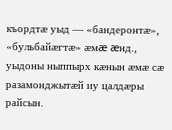къордтæ уыд — «бандеронтæ», «бульбайæгтæ» æмæ æнд., уыдоны ныппырх кæнын æмæ сæ разамонджытæй иу цалдæры райсын.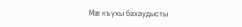Мæ къухы бахаудысты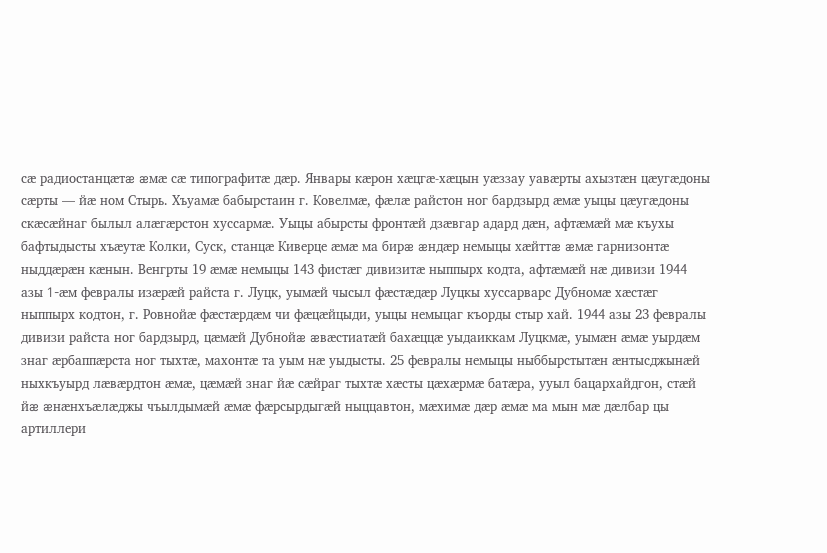сæ радиостанцæтæ æмæ сæ типографитæ дæр. Январы кæрон хæцгæ-хæцын уæззау уавæрты ахызтæн цæугæдоны сæрты — йæ ном Стырь. Хъуамæ бабырстаин г. Ковелмæ, фæлæ райстон ног бардзырд æмæ уыцы цæугæдоны скæсæйнаг былыл алæгæрстон хуссармæ. Уыцы абырсты фронтæй дзæвгар адард дæн, афтæмæй мæ къухы бафтыдысты хъæутæ Колки, Суск, станцæ Киверце æмæ ма бирæ æндæр немыцы хæйттæ æмæ гарнизонтæ ныддæрæн кæнын. Венгрты 19 æмæ немыцы 143 фистæг дивизитæ ныппырх кодта, афтæмæй нæ дивизи 1944 азы 1-æм февралы изæрæй райста г. Луцк, уымæй чысыл фæстæдæр Луцкы хуссарварс Дубномæ хæстæг ныппырх кодтон, г. Ровнойæ фæстæрдæм чи фæцæйцыди, уыцы немыцаг къорды стыр хай. 1944 азы 23 февралы дивизи райста ног бардзырд, цæмæй Дубнойæ æвæстиатæй бахæццæ уыдаиккам Луцкмæ, уымæн æмæ уырдæм знаг æрбаппæрста ног тыхтæ, махонтæ та уым нæ уыдысты. 25 февралы немыцы ныббырстытæн æнтысджынæй ныхкъуырд лæвæрдтон æмæ, цæмæй знаг йæ сæйраг тыхтæ хæсты цæхæрмæ батæра, ууыл бацархайдгон, стæй йæ æнæнхъæлæджы чъылдымæй æмæ фæрсырдыгæй ныццавтон, мæхимæ дæр æмæ ма мын мæ дæлбар цы артиллери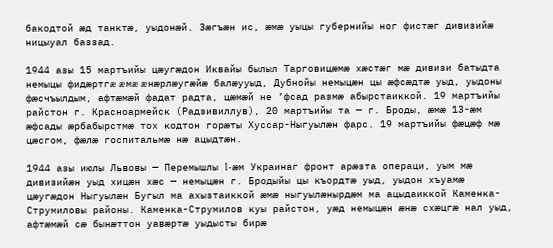бакодтой æд танктæ, уыдонæй. Зæгъæн ис, æмæ уыцы губернийы ног фистæг дивизийæ ницыуал баззад.

1944 азы 15 мартъийы цæугæдон Иквайы былыл Тарговицæмæ хæстæг мæ дивизи батыдта немыцы фидæртгæ æмæ æнæрлæугæйæ балæууыд, Дубнойы немыцæн цы æфсæдтæ уыд, уыдоны фæсчъылдым, афтæмæй фадат радта, цæмæй не ’фсад размæ абырстаиккой. 19 мартъийы райстон г. Красноармейск (Радзивиллув), 20 мартъийы та — г. Броды, æмæ 13-æм æфсады æрбабырстмæ тох кодтон горæты Хуссар-Ныгуылæн фарс. 19 мартъийы фæцæф мæ цæсгом, фæлæ госпитальмæ нæ ацыдтæн.

1944 азы июлы Львовы — Перемышлы 1-æм Украинаг фронт арæзта операци, уым мæ дивизийæн уыд хицæн хæс — немыцæн г. Бродыйы цы къордтæ уыд, уыдон хъуамæ цæугæдон Ныгуылæн Бугыл ма ахызтаиккой æмæ ныгуылæнырдæм ма ацыдаиккой Каменка-Струмиловы районы. Каменка-Струмилов куы райстон, уæд немыцæн æнæ схæцгæ нал уыд, афтæмæй сæ бынæттон уавæртæ уыдысты бирæ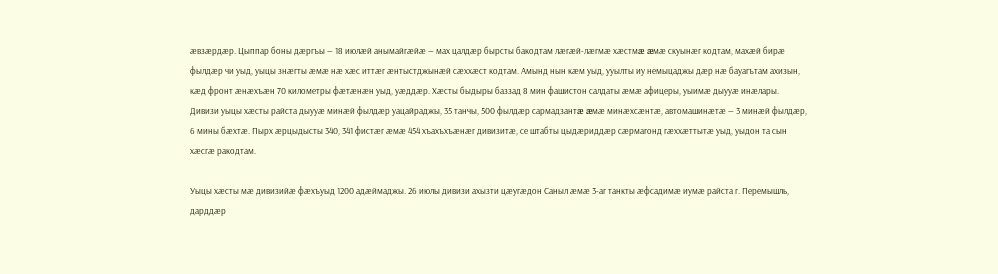æвзæрдæр. Цыппар боны дæргъы — 18 июлæй анымайгæйæ — мах цалдæр бырсты бакодтам лæгæй-лæгмæ хæстмæ æмæ скуынæг кодтам, махæй бирæ фылдæр чи уыд, уыцы знæгты æмæ нæ хæс иттæг æнтыстджынæй сæххæст кодтам. Амынд нын кæм уыд, ууылты иу немыцаджы дæр нæ бауагътам ахизын, кæд фронт æнæхъæн 70 километры фæтæнæн уыд, уæддæр. Хæсты быдыры баззад 8 мин фашистон салдаты æмæ афицеры, уыимæ дыууæ инæлары. Дивизи уыцы хæсты райста дыууæ минæй фылдæр уацайраджы, 35 танчы, 500 фылдæр сармадзантæ æмæ минæхсæнтæ, автомашинæтæ — 3 минæй фылдæр, 6 мины бæхтæ. Пырх æрцыдысты 340, 341 фистæг æмæ 454 хъахъхъæнæг дивизитæ, се штабты цыдæриддæр сæрмагонд гæххæттытæ уыд, уыдон та сын хæсгæ ракодтам.

Уыцы хæсты мæ дивизийæ фæхъуыд 1200 адæймаджы. 26 июлы дивизи ахызти цæугæдон Саныл æмæ 3-аг танкты æфсадимæ иумæ райста г. Перемышль, дарддæр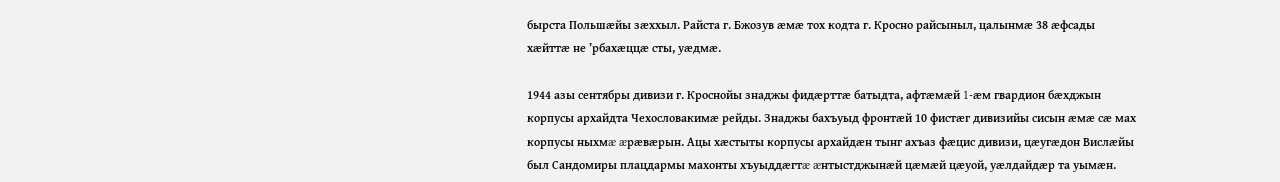бырста Польшæйы зæххыл. Райста г. Бжозув æмæ тох кодта г. Кросно райсыныл, цалынмæ 38 æфсады хæйттæ не ’рбахæццæ сты, уæдмæ.

1944 азы сентябры дивизи г. Кроснойы знаджы фидæрттæ батыдта, афтæмæй 1-æм гвардион бæхджын корпусы архайдта Чехословакимæ рейды. Знаджы бахъуыд фронтæй 10 фистæг дивизийы сисын æмæ сæ мах корпусы ныхмæ æрæвæрын. Ацы хæстыты корпусы архайдæн тынг ахъаз фæцис дивизи, цæугæдон Вислæйы был Сандомиры плацдармы махонты хъуыддæгтæ æнтыстджынæй цæмæй цæуой, уæлдайдæр та уымæн.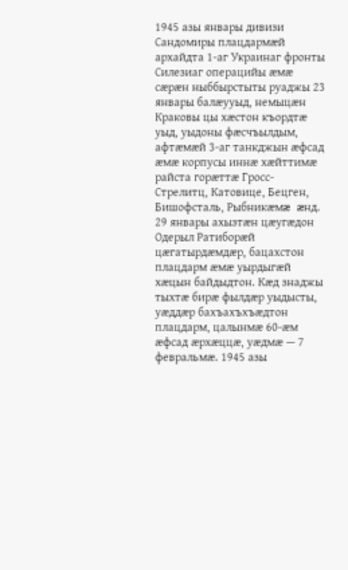1945 азы январы дивизи Сандомиры плацдармæй архайдта 1-аг Украинаг фронты Силезиаг операцийы æмæ сæрæн ныббырстыты руаджы 23 январы балæууыд, немыцæн Краковы цы хæстон къордтæ уыд, уыдоны фæсчъылдым, афтæмæй 3-аг танкджын æфсад æмæ корпусы иннæ хæйттимæ райста горæттæ Гросс-Стрелитц, Катовице, Бецген, Бишофсталь, Рыбникæмæ æнд. 29 январы ахызтæн цæугæдон Одерыл Ратиборæй цæгатырдæмдæр, бацахстон плацдарм æмæ уырдыгæй хæцын байдыдтон. Кæд знаджы тыхтæ бирæ фылдæр уыдысты, уæддæр бахъахъхъæдтон плацдарм, цалынмæ 60-æм æфсад æрхæццæ, уæдмæ — 7 февральмæ. 1945 азы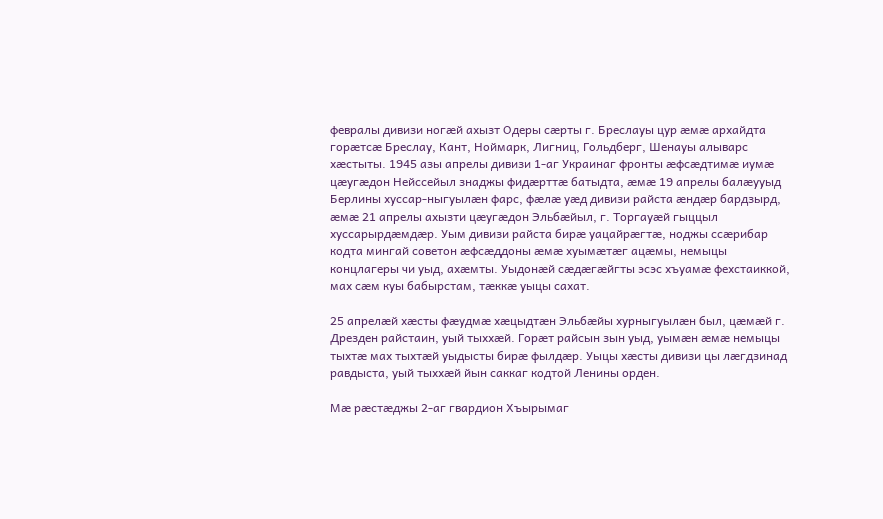февралы дивизи ногæй ахызт Одеры сæрты г. Бреслауы цур æмæ архайдта горæтсæ Бреслау, Кант, Ноймарк, Лигниц, Гольдберг, Шенауы алыварс хæстыты. 1945 азы апрелы дивизи 1-аг Украинаг фронты æфсæдтимæ иумæ цæугæдон Нейссейыл знаджы фидæрттæ батыдта, æмæ 19 апрелы балæууыд Берлины хуссар-ныгуылæн фарс, фæлæ уæд дивизи райста æндæр бардзырд, æмæ 21 апрелы ахызти цæугæдон Эльбæйыл, г. Торгауæй гыццыл хуссарырдæмдæр. Уым дивизи райста бирæ уацайрæгтæ, ноджы ссæрибар кодта мингай советон æфсæддоны æмæ хуымæтæг ацæмы, немыцы концлагеры чи уыд, ахæмты. Уыдонæй сæдæгæйгты эсэс хъуамæ фехстаиккой, мах сæм куы бабырстам, тæккæ уыцы сахат.

25 апрелæй хæсты фæудмæ хæцыдтæн Эльбæйы хурныгуылæн был, цæмæй г. Дрезден райстаин, уый тыххæй. Горæт райсын зын уыд, уымæн æмæ немыцы тыхтæ мах тыхтæй уыдысты бирæ фылдæр. Уыцы хæсты дивизи цы лæгдзинад равдыста, уый тыххæй йын саккаг кодтой Ленины орден.

Мæ рæстæджы 2-аг гвардион Хъырымаг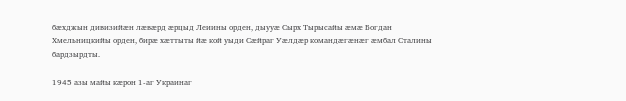бæхджын дивизийæн лæвæрд æрцыд Леиины орден, дыууæ Сырх Тырысайы æмæ Богдан Хмельницкийы орден, бирæ хæттыты йæ кой уыди Сæйраг Уæлдæр командæгæнæг æмбал Сталины бардзырдты.

1945 азы майы кæрон 1-аг Украинаг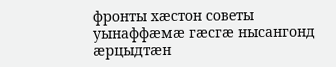фронты хæстон советы уынаффæмæ гæсгæ нысангонд æрцыдтæн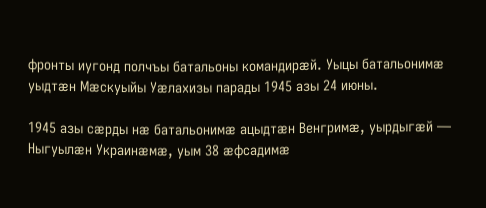фронты иугонд полчъы батальоны командирæй. Уыцы батальонимæ уыдтæн Мæскуыйы Уæлахизы парады 1945 азы 24 июны.

1945 азы сæрды нæ батальонимæ ацыдтæн Венгримæ, уырдыгæй — Ныгуылæн Украинæмæ, уым 38 æфсадимæ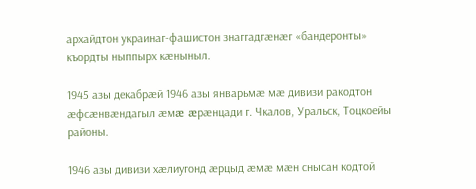архайдтон украинаг-фашистон знаггадгæнæг «бандеронты» къордты ныппырх кæныныл.

1945 азы декабрæй 1946 азы январьмæ мæ дивизи ракодтон æфсæнвæндагыл æмæ æрæнцади г. Чкалов, Уральск, Тоцкоейы районы.

1946 азы дивизи хæлиугонд æрцыд æмæ мæн снысан кодтой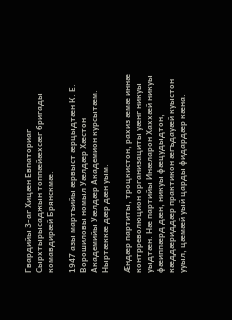Гвардийы 3-аг Хицæн Евпаториаг Сырхтырысаджын топпæйæхсæг бригады комавдирæй Брянскмæ.

1947 азы мартъийы æрвыст æрцыдтæн К. Е. Ворошиловы номыл Уæлдæр Хæстон Академийы Уæлдæр Академион курсытæм. Ныртæккæ дæр дæн уым.

Æндæр партиты, троцкистон, рахиз æмæ иннæ контрреволюцион организациты уæнг никуы уыдтæн. Нæ партийы Инæларон Хаххæй никуы фæиппæрд дæн, никуы фæцудыдтон, кæддæриддæр практикон æгъдауæй куыстон ууыл, цæмæй уый царды фидардæр кæна.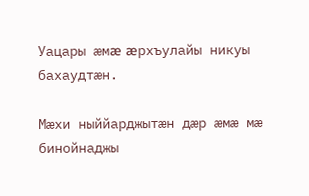Уацары æмæ æрхъулайы никуы бахаудтæн.

Мæхи ныййарджытæн дæр æмæ мæ бинойнаджы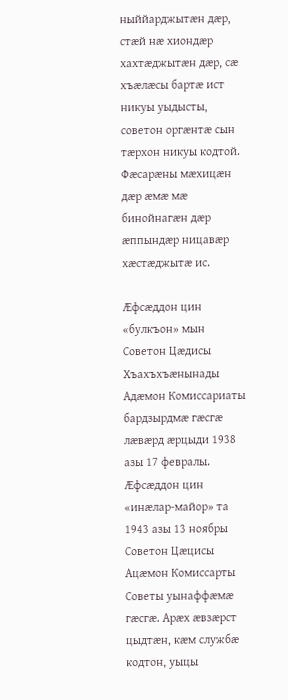ныййарджытæн дæр, стæй нæ хиондæр хахтæджытæн дæр, сæ хъæлæсы бартæ ист никуы уыдысты, советон оргæнтæ сын тæрхон никуы кодтой. Фæсарæны мæхицæн дæр æмæ мæ бинойнагæн дæр æппындæр ницавæр хæстæджытæ ис.

Æфсæддон цин «булкъон» мын Советон Цæдисы Хъахъхъæнынады Адæмон Комиссариаты бардзырдмæ гæсгæ лæвæрд æрцыди 1938 азы 17 февралы. Æфсæддон цин «инæлар-майор» та 1943 азы 13 ноябры Советон Цæцисы Ацæмон Комиссарты Советы уынаффæмæ гæсгæ. Арæх æвзæрст цыдтæн, кæм службæ кодтон, уыцы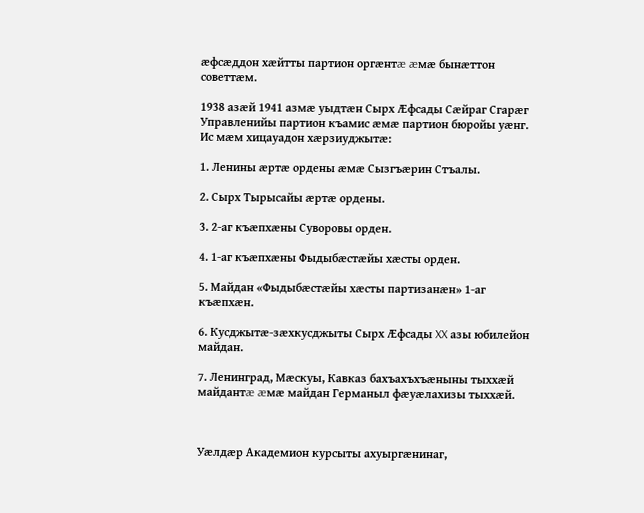æфсæддон хæйтты партион оргæнтæ æмæ бынæттон советтæм.

1938 азæй 1941 азмæ уыдтæн Сырх Æфсады Сæйраг Сгарæг Управленийы партион къамис æмæ партион бюройы уæнг. Ис мæм хицауадон хæрзиуджытæ:

1. Ленины æртæ ордены æмæ Сызгъæрин Стъалы.

2. Сырх Тырысайы æртæ ордены.

3. 2-аг къæпхæны Суворовы орден.

4. 1-аг къæпхæны Фыдыбæстæйы хæсты орден.

5. Майдан «Фыдыбæстæйы хæсты партизанæн» 1-аг къæпхæн.

6. Кусджытæ-зæхкусджыты Сырх Æфсады XX азы юбилейон майдан.

7. Ленинград, Мæскуы, Кавказ бахъахъхъæныны тыххæй майдантæ æмæ майдан Германыл фæуæлахизы тыххæй.



Уæлдæр Академион курсыты ахуыргæнинаг,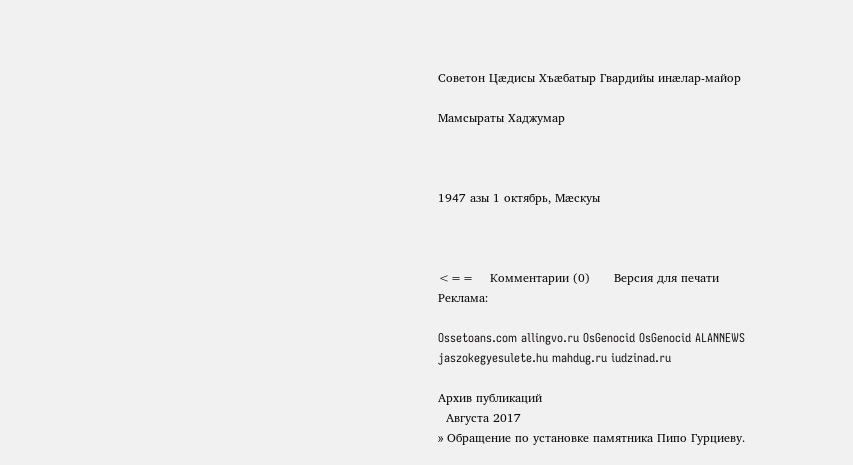Советон Цæдисы Хъæбатыр Гвардийы инæлар-майор

Мамсыраты Хаджумар



1947 азы 1 октябрь, Мæскуы



<==    Комментарии (0)      Версия для печати
Реклама:

Ossetoans.com allingvo.ru OsGenocid OsGenocid ALANNEWS jaszokegyesulete.hu mahdug.ru iudzinad.ru

Архив публикаций
  Августа 2017
» Обращение по установке памятника Пипо Гурциеву.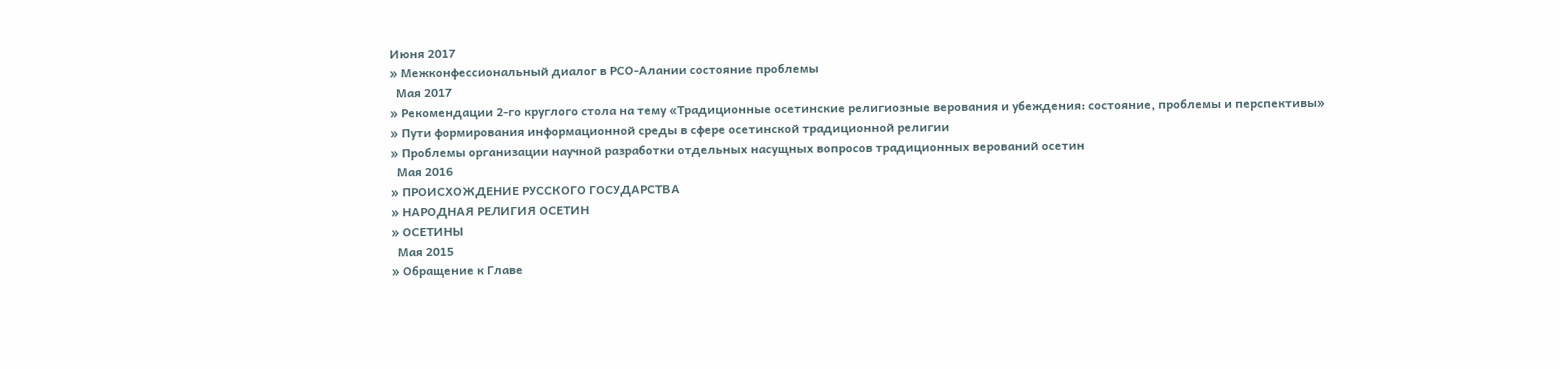Июня 2017
» Межконфессиональный диалог в РСО-Алании состояние проблемы
  Мая 2017
» Рекомендации 2-го круглого стола на тему «Традиционные осетинские религиозные верования и убеждения: состояние, проблемы и перспективы»
» Пути формирования информационной среды в сфере осетинской традиционной религии
» Проблемы организации научной разработки отдельных насущных вопросов традиционных верований осетин
  Мая 2016
» ПРОИСХОЖДЕНИЕ РУССКОГО ГОСУДАРСТВА
» НАРОДНАЯ РЕЛИГИЯ ОСЕТИН
» ОСЕТИНЫ
  Мая 2015
» Обращение к Главе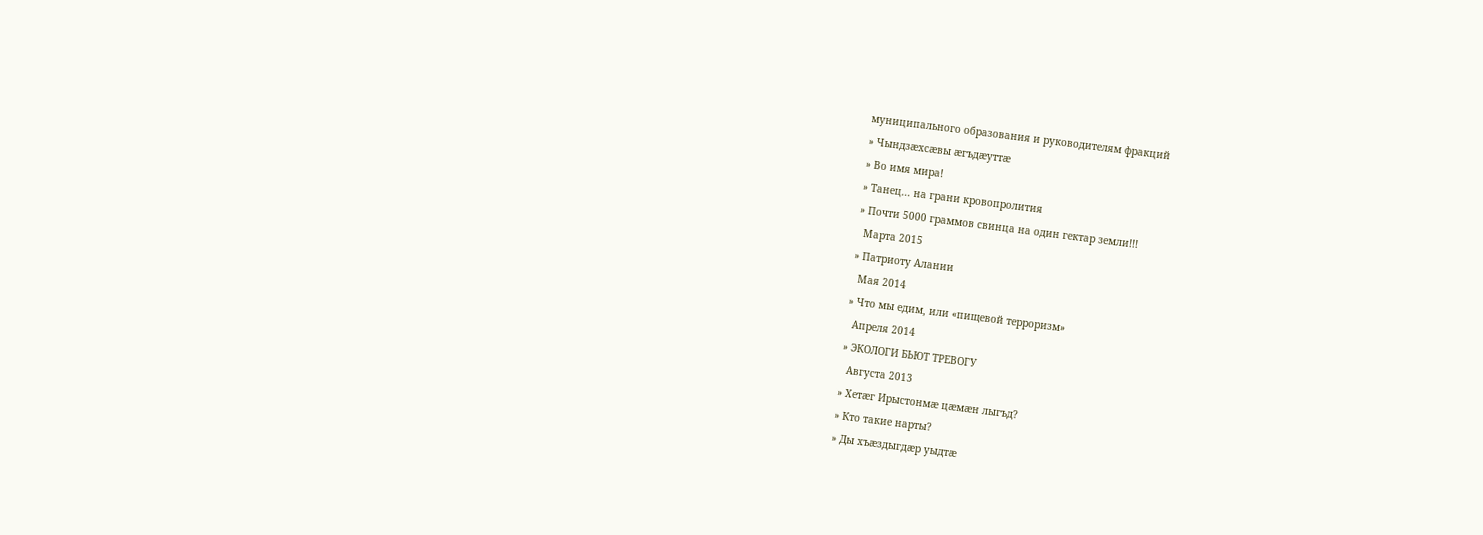муниципального образования и руководителям фракций
» Чындзӕхсӕвы ӕгъдӕуттӕ
» Во имя мира!
» Танец... на грани кровопролития
» Почти 5000 граммов свинца на один гектар земли!!!
  Марта 2015
» Патриоту Алании
  Мая 2014
» Что мы едим, или «пищевой терроризм»
  Апреля 2014
» ЭКОЛОГИ БЬЮТ ТРЕВОГУ
  Августа 2013
» Хетӕг Ирыстонмӕ цӕмӕн лыгъд?
» Кто такие нарты?
» Ды хъæздыгдæр уыдтæ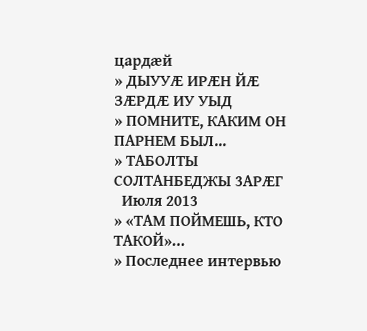цардæй
» ДЫУУӔ ИРӔН ЙӔ ЗӔРДӔ ИУ УЫД
» ПОМНИТЕ, КАКИМ ОН ПАРНЕМ БЫЛ...
» ТАБОЛТЫ СОЛТАНБЕДЖЫ 3АРӔГ
  Июля 2013
» «ТАМ ПОЙМЕШЬ, КТО ТАКОЙ»…
» Последнее интервью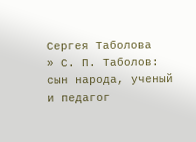Сергея Таболова
» С. П. Таболов: сын народа, ученый и педагог